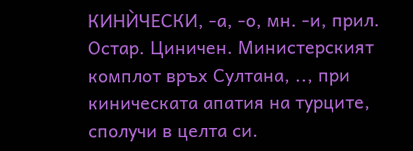КИНЍЧЕСКИ, -а, -о, мн. -и, прил. Остар. Циничен. Министерският комплот връх Султана, .., при киническата апатия на турците, сполучи в целта си.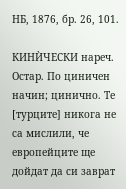НБ, 1876, бр. 26, 101.

КИНЍЧЕСКИ нареч. Остар. По циничен начин; цинично. Те [турците] никога не са мислили, че европейците ще дойдат да си заврат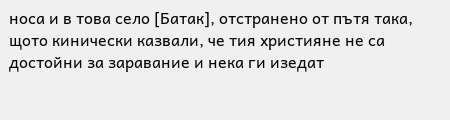носа и в това село [Батак], отстранено от пътя така, щото кинически казвали, че тия християне не са достойни за заравание и нека ги изедат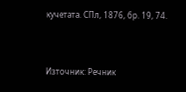кучетата. СПл, 1876, бр. 19, 74.


Източник: Речник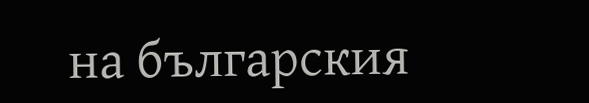на българския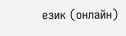език (онлайн)